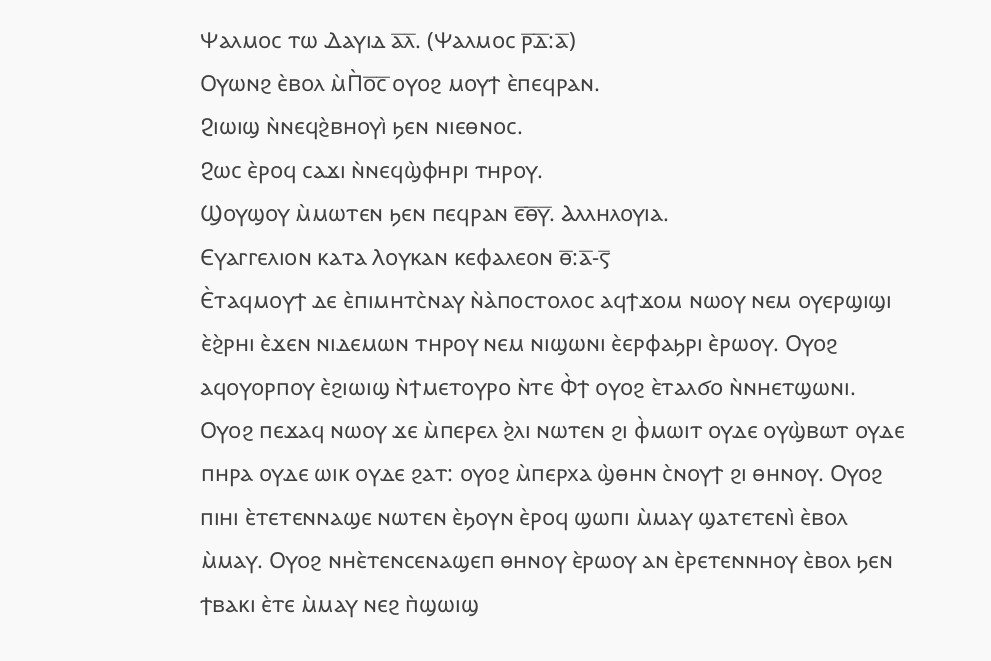Ⲯⲁⲗⲙⲟⲥ ⲧⲱ Ⲇⲁⲩⲓⲇ ⲁ̅ⲗ̅. (Ⲯⲁⲗⲙⲟⲥ ⲣ̅ⲇ̅:ⲁ̅)
Ⲟⲩⲱⲛϩ ⲉ̀ⲃⲟⲗ ⲙ̀Ⲡ̀ⲟ̅ⲥ̅ ⲟⲩⲟϩ ⲙⲟⲩϯ ⲉ̀ⲡⲉϥⲣⲁⲛ.
Ϩⲓⲱⲓϣ ⲛ̀ⲛⲉϥϩ̀ⲃⲏⲟⲩⲓ̀ ϧⲉⲛ ⲛⲓⲉⲑⲛⲟⲥ.
Ϩⲱⲥ ⲉ̀ⲣⲟϥ ⲥⲁϫⲓ ⲛ̀ⲛⲉϥϣ̀ⲫⲏⲣⲓ ⲧⲏⲣⲟⲩ.
Ϣⲟⲩϣⲟⲩ ⲙ̀ⲙⲱⲧⲉⲛ ϧⲉⲛ ⲡⲉϥⲣⲁⲛ ⲉ̅ⲑ̅ⲩ̅. Ⲁⲗⲗⲏⲗⲟⲩⲓⲁ.
Ⲉⲩⲁⲅⲅⲉⲗⲓⲟⲛ ⲕⲁⲧⲁ Ⲗⲟⲩⲕⲁⲛ ⲕⲉⲫⲁⲗⲉⲟⲛ ⲑ̅:ⲁ̅-ⲋ̅
Ⲉ̀ⲧⲁϥⲙⲟⲩϯ ⲇⲉ ⲉ̀ⲡⲓⲙⲏⲧⲥ̀ⲛⲁⲩ ⲛ̀ⲁ̀ⲡⲟⲥⲧⲟⲗⲟⲥ ⲁϥϯϫⲟⲙ ⲛⲱⲟⲩ ⲛⲉⲙ ⲟⲩⲉⲣϣⲓϣⲓ ⲉ̀ϩ̀ⲣⲏⲓ ⲉ̀ϫⲉⲛ ⲛⲓⲇⲉⲙⲱⲛ ⲧⲏⲣⲟⲩ ⲛⲉⲙ ⲛⲓϣⲱⲛⲓ ⲉ̀ⲉⲣⲫⲁϧⲣⲓ ⲉ̀ⲣⲱⲟⲩ. Ⲟⲩⲟϩ ⲁϥⲟⲩⲟⲣⲡⲟⲩ ⲉ̀ϩⲓⲱⲓϣ ⲛ̀ϯⲙⲉⲧⲟⲩⲣⲟ ⲛ̀ⲧⲉ Ⲫ̀ϯ ⲟⲩⲟϩ ⲉ̀ⲧⲁⲗϭⲟ ⲛ̀ⲛⲏⲉⲧϣⲱⲛⲓ. Ⲟⲩⲟϩ ⲡⲉϫⲁϥ ⲛⲱⲟⲩ ϫⲉ ⲙ̀ⲡⲉⲣⲉⲗ ϩ̀ⲗⲓ ⲛⲱⲧⲉⲛ ϩⲓ ⲫ̀ⲙⲱⲓⲧ ⲟⲩⲇⲉ ⲟⲩϣ̀ⲃⲱⲧ ⲟⲩⲇⲉ ⲡⲏⲣⲁ ⲟⲩⲇⲉ ⲱⲓⲕ ⲟⲩⲇⲉ ϩⲁⲧ: ⲟⲩⲟϩ ⲙ̀ⲡⲉⲣⲭⲁ ϣ̀ⲑⲏⲛ ⲥ̀ⲛⲟⲩϯ ϩⲓ ⲑⲏⲛⲟⲩ. Ⲟⲩⲟϩ ⲡⲓⲏⲓ ⲉ̀ⲧⲉⲧⲉⲛⲛⲁϣⲉ ⲛⲱⲧⲉⲛ ⲉ̀ϧⲟⲩⲛ ⲉ̀ⲣⲟϥ ϣⲱⲡⲓ ⲙ̀ⲙⲁⲩ ϣⲁⲧⲉⲧⲉⲛⲓ̀ ⲉ̀ⲃⲟⲗ ⲙ̀ⲙⲁⲩ. Ⲟⲩⲟϩ ⲛⲏⲉ̀ⲧⲉⲛⲥⲉⲛⲁϣⲉⲡ ⲑⲏⲛⲟⲩ ⲉ̀ⲣⲱⲟⲩ ⲁⲛ ⲉ̀ⲣⲉⲧⲉⲛⲛⲏⲟⲩ ⲉ̀ⲃⲟⲗ ϧⲉⲛ ϯⲃⲁⲕⲓ ⲉ̀ⲧⲉ ⲙ̀ⲙⲁⲩ ⲛⲉϩ ⲡ̀ϣⲱⲓϣ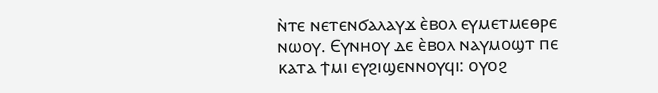ⲛ̀ⲧⲉ ⲛⲉⲧⲉⲛϭⲁⲗⲁⲩϫ ⲉ̀ⲃⲟⲗ ⲉⲩⲙⲉⲧⲙⲉⲑⲣⲉ ⲛⲱⲟⲩ. Ⲉⲩⲛⲏⲟⲩ ⲇⲉ ⲉ̀ⲃⲟⲗ ⲛⲁⲩⲙⲟϣⲧ ⲡⲉ ⲕⲁⲧⲁ ϯⲙⲓ ⲉⲩϩⲓϣⲉⲛⲛⲟⲩϥⲓ: ⲟⲩⲟϩ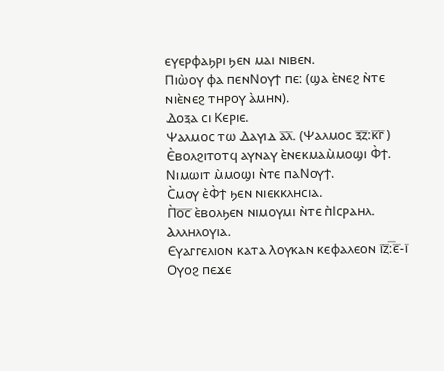ⲉⲩⲉⲣⲫⲁϧⲣⲓ ϧⲉⲛ ⲙⲁⲓ ⲛⲓⲃⲉⲛ.
Ⲡⲓⲱ̀ⲟⲩ ⲫⲁ ⲡⲉⲛⲚⲟⲩϯ ⲡⲉ: (ϣⲁ ⲉ̀ⲛⲉϩ ⲛ̀ⲧⲉ ⲛⲓⲉ̀ⲛⲉϩ ⲧⲏⲣⲟⲩ ⲁ̀ⲙⲏⲛ).
Ⲇⲟⲝⲁ ⲥⲓ Ⲕⲉⲣⲓⲉ.
Ⲯⲁⲗⲙⲟⲥ ⲧⲱ Ⲇⲁⲩⲓⲇ ⲁ̅ⲗ̅. (Ⲯⲁⲗⲙⲟⲥ ⲝ̅ⲍ̅:ⲕ̅ⲅ̅)
Ⲉ̀ⲃⲟⲗϩⲓⲧⲟⲧϥ ⲁⲩⲛⲁⲩ ⲉ̀ⲛⲉⲕⲙⲁⲙ̀ⲙⲟϣⲓ Ⲫ̀ϯ.
Ⲛⲓⲙⲱⲓⲧ ⲙ̀ⲙⲟϣⲓ ⲛ̀ⲧⲉ ⲡⲁⲚⲟⲩϯ.
Ⲥ̀ⲙⲟⲩ ⲉ̀Ⲫ̀ϯ ϧⲉⲛ ⲛⲓⲉⲕⲕⲗⲏⲥⲓⲁ.
Ⲡ̀ⲟ̅ⲥ̅ ⲉ̀ⲃⲟⲗϧⲉⲛ ⲛⲓⲙⲟⲩⲙⲓ ⲛ̀ⲧⲉ ⲡ̀Ⲓⲥⲣⲁⲏⲗ. Ⲁⲗⲗⲏⲗⲟⲩⲓⲁ.
Ⲉⲩⲁⲅⲅⲉⲗⲓⲟⲛ ⲕⲁⲧⲁ Ⲗⲟⲩⲕⲁⲛ ⲕⲉⲫⲁⲗⲉⲟⲛ ⲓ̅ⲍ̅:̅ⲉ̅-ⲓ̅
Ⲟⲩⲟϩ ⲡⲉϫⲉ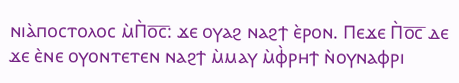ⲛⲓⲁ̀ⲡⲟⲥⲧⲟⲗⲟⲥ ⲙ̀Ⲡ̀ⲟ̅ⲥ̅: ϫⲉ ⲟⲩⲁϩ ⲛⲁϩϯ ⲉ̀ⲣⲟⲛ. Ⲡⲉϫⲉ Ⲡ̀ⲟ̅ⲥ̅ ⲇⲉ ϫⲉ ⲉ̀ⲛⲉ ⲟⲩⲟⲛⲧⲉⲧⲉⲛ ⲛⲁϩϯ ⲙ̀ⲙⲁⲩ ⲙ̀ⲫ̀ⲣⲏϯ ⲛ̀ⲟⲩⲛⲁⲫⲣⲓ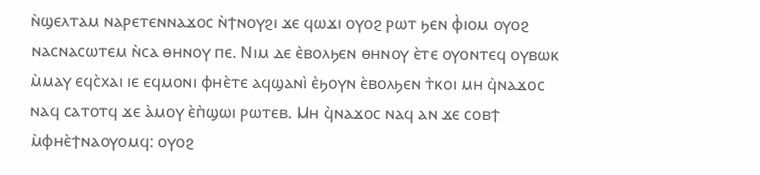ⲛ̀ϣⲉⲗⲧⲁⲙ ⲛⲁⲣⲉⲧⲉⲛⲛⲁϫⲟⲥ ⲛ̀ϯⲛⲟⲩϩⲓ ϫⲉ ϥⲱϫⲓ ⲟⲩⲟϩ ⲣⲱⲧ ϧⲉⲛ ⲫ̀ⲓⲟⲙ ⲟⲩⲟϩ ⲛⲁⲥⲛⲁⲥⲱⲧⲉⲙ ⲛ̀ⲥⲁ ⲑⲏⲛⲟⲩ ⲡⲉ. Ⲛⲓⲙ ⲇⲉ ⲉ̀ⲃⲟⲗϧⲉⲛ ⲑⲏⲛⲟⲩ ⲉ̀ⲧⲉ ⲟⲩⲟⲛⲧⲉϥ ⲟⲩⲃⲱⲕ ⲙ̀ⲙⲁⲩ ⲉϥⲥ̀ⲭⲁⲓ ⲓⲉ ⲉϥⲙⲟⲛⲓ ⲫⲏⲉ̀ⲧⲉ ⲁϥϣⲁⲛⲓ̀ ⲉ̀ϧⲟⲩⲛ ⲉ̀ⲃⲟⲗϧⲉⲛ ⲧ̀ⲕⲟⲓ ⲙⲏ ϥ̀ⲛⲁϫⲟⲥ ⲛⲁϥ ⲥⲁⲧⲟⲧϥ ϫⲉ ⲁ̀ⲙⲟⲩ ⲉ̀ⲡ̀ϣⲱⲓ ⲣⲱⲧⲉⲃ. Ⲙⲏ ϥ̀ⲛⲁϫⲟⲥ ⲛⲁϥ ⲁⲛ ϫⲉ ⲥⲟⲃϯ ⲙ̀ⲫⲏⲉ̀ϯⲛⲁⲟⲩⲟⲙϥ: ⲟⲩⲟϩ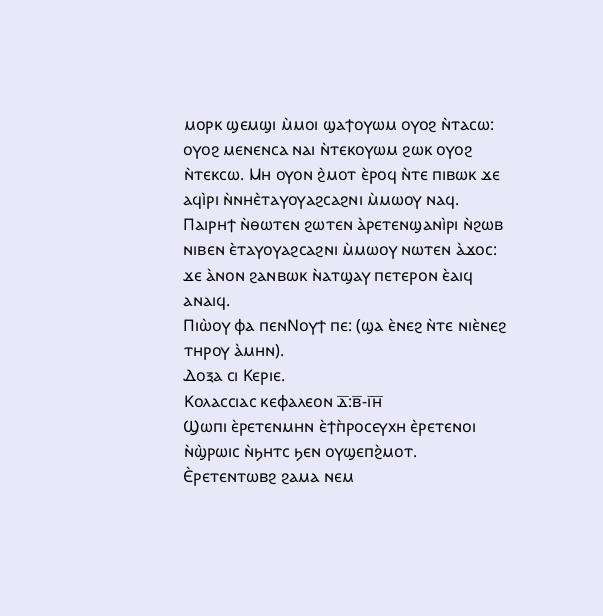ⲙⲟⲣⲕ ϣⲉⲙϣⲓ ⲙ̀ⲙⲟⲓ ϣⲁϯⲟⲩⲱⲙ ⲟⲩⲟϩ ⲛ̀ⲧⲁⲥⲱ: ⲟⲩⲟϩ ⲙⲉⲛⲉⲛⲥⲁ ⲛⲁⲓ ⲛ̀ⲧⲉⲕⲟⲩⲱⲙ ϩⲱⲕ ⲟⲩⲟϩ ⲛ̀ⲧⲉⲕⲥⲱ. Ⲙⲏ ⲟⲩⲟⲛ ϩ̀ⲙⲟⲧ ⲉ̀ⲣⲟϥ ⲛ̀ⲧⲉ ⲡⲓⲃⲱⲕ ϫⲉ ⲁϥⲓ̀ⲣⲓ ⲛ̀ⲛⲏⲉ̀ⲧⲁⲩⲟⲩⲁϩⲥⲁϩⲛⲓ ⲙ̀ⲙⲱⲟⲩ ⲛⲁϥ. Ⲡⲁⲓⲣⲏϯ ⲛ̀ⲑⲱⲧⲉⲛ ϩⲱⲧⲉⲛ ⲁ̀ⲣⲉⲧⲉⲛϣⲁⲛⲓ̀ⲣⲓ ⲛ̀ϩⲱⲃ ⲛⲓⲃⲉⲛ ⲉ̀ⲧⲁⲩⲟⲩⲁϩⲥⲁϩⲛⲓ ⲙ̀ⲙⲱⲟⲩ ⲛⲱⲧⲉⲛ ⲁ̀ϫⲟⲥ: ϫⲉ ⲁ̀ⲛⲟⲛ ϩⲁⲛⲃⲱⲕ ⲛ̀ⲁⲧϣⲁⲩ ⲡⲉⲧⲉⲣⲟⲛ ⲉ̀ⲁⲓϥ ⲁⲛⲁⲓϥ.
Ⲡⲓⲱ̀ⲟⲩ ⲫⲁ ⲡⲉⲛⲚⲟⲩϯ ⲡⲉ: (ϣⲁ ⲉ̀ⲛⲉϩ ⲛ̀ⲧⲉ ⲛⲓⲉ̀ⲛⲉϩ ⲧⲏⲣⲟⲩ ⲁ̀ⲙⲏⲛ).
Ⲇⲟⲝⲁ ⲥⲓ Ⲕⲉⲣⲓⲉ.
Ⲕⲟⲗⲁⲥⲥⲓⲁⲥ ⲕⲉⲫⲁⲗⲉⲟⲛ ⲇ̅:ⲃ̅-ⲓ̅ⲏ̅
Ϣⲱⲡⲓ ⲉ̀ⲣⲉⲧⲉⲛⲙⲏⲛ ⲉ̀ϯⲡ̀ⲣⲟⲥⲉⲩⲭⲏ ⲉ̀ⲣⲉⲧⲉⲛⲟⲓ ⲛ̀ϣ̀ⲣⲱⲓⲥ ⲛ̀ϧⲏⲧⲥ ϧⲉⲛ ⲟⲩϣⲉⲡϩ̀ⲙⲟⲧ. Ⲉ̀ⲣⲉⲧⲉⲛⲧⲱⲃϩ ϩⲁⲙⲁ ⲛⲉⲙ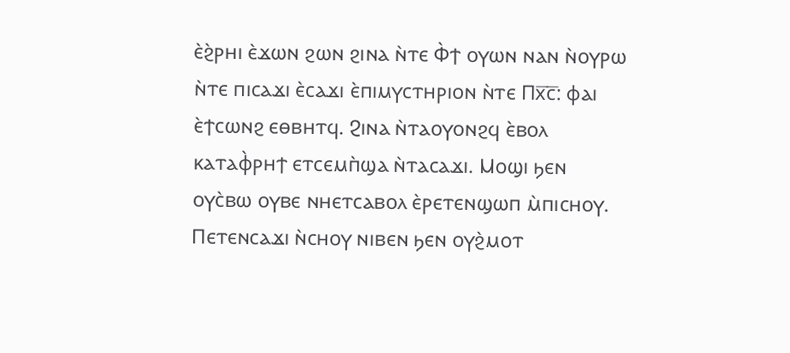ⲉ̀ϩ̀ⲣⲏⲓ ⲉ̀ϫⲱⲛ ϩⲱⲛ ϩⲓⲛⲁ ⲛ̀ⲧⲉ Ⲫ̀ϯ ⲟⲩⲱⲛ ⲛⲁⲛ ⲛ̀ⲟⲩⲣⲱ ⲛ̀ⲧⲉ ⲡⲓⲥⲁϫⲓ ⲉ̀ⲥⲁϫⲓ ⲉ̀ⲡⲓⲙⲩⲥⲧⲏⲣⲓⲟⲛ ⲛ̀ⲧⲉ Ⲡⲭ̅ⲥ̅: ⲫⲁⲓ ⲉ̀ϯⲥⲱⲛϩ ⲉⲑⲃⲏⲧϥ. Ϩⲓⲛⲁ ⲛ̀ⲧⲁⲟⲩⲟⲛϩϥ ⲉ̀ⲃⲟⲗ ⲕⲁⲧⲁⲫ̀ⲣⲏϯ ⲉⲧⲥⲉⲙⲡ̀ϣⲁ ⲛ̀ⲧⲁⲥⲁϫⲓ. Ⲙⲟϣⲓ ϧⲉⲛ ⲟⲩⲥ̀ⲃⲱ ⲟⲩⲃⲉ ⲛⲏⲉⲧⲥⲁⲃⲟⲗ ⲉ̀ⲣⲉⲧⲉⲛϣⲱⲡ ⲙ̀ⲡⲓⲥⲏⲟⲩ. Ⲡⲉⲧⲉⲛⲥⲁϫⲓ ⲛ̀ⲥⲏⲟⲩ ⲛⲓⲃⲉⲛ ϧⲉⲛ ⲟⲩϩ̀ⲙⲟⲧ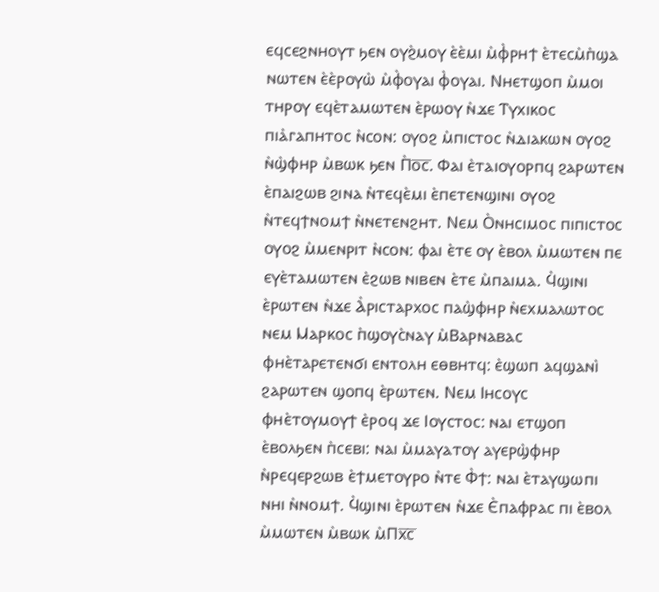ⲉϥⲥⲉϩⲛⲏⲟⲩⲧ ϧⲉⲛ ⲟⲩϩ̀ⲙⲟⲩ ⲉ̀ⲉ̀ⲙⲓ ⲙ̀ⲫ̀ⲣⲏϯ ⲉ̀ⲧⲉⲥⲙ̀ⲡ̀ϣⲁ ⲛⲱⲧⲉⲛ ⲉ̀ⲉ̀ⲣⲟⲩⲱ̀ ⲙ̀ⲫ̀ⲟⲩⲁⲓ ⲫ̀ⲟⲩⲁⲓ. Ⲛⲏⲉⲧϣⲟⲡ ⲙ̀ⲙⲟⲓ ⲧⲏⲣⲟⲩ ⲉϥⲉ̀ⲧⲁⲙⲱⲧⲉⲛ ⲉ̀ⲣⲱⲟⲩ ⲛ̀ϫⲉ Ⲧⲩⲭⲓⲕⲟⲥ ⲡⲓⲁ̀ⲅⲁⲡⲏⲧⲟⲥ ⲛ̀ⲥⲟⲛ: ⲟⲩⲟϩ ⲙ̀ⲡⲓⲥⲧⲟⲥ ⲛ̀ⲇⲓⲁⲕⲱⲛ ⲟⲩⲟϩ ⲛ̀ϣ̀ⲫⲏⲣ ⲙ̀ⲃⲱⲕ ϧⲉⲛ Ⲡ̀ⲟ̅ⲥ̅. Ⲫⲁⲓ ⲉ̀ⲧⲁⲓⲟⲩⲟⲣⲡϥ ϩⲁⲣⲱⲧⲉⲛ ⲉ̀ⲡⲁⲓϩⲱⲃ ϩⲓⲛⲁ ⲛ̀ⲧⲉϥⲉ̀ⲙⲓ ⲉ̀ⲡⲉⲧⲉⲛϣⲓⲛⲓ ⲟⲩⲟϩ ⲛ̀ⲧⲉϥϯⲛⲟⲙϯ ⲛ̀ⲛⲉⲧⲉⲛϩⲏⲧ. Ⲛⲉⲙ Ⲟ̀ⲛⲏⲥⲓⲙⲟⲥ ⲡⲓⲡⲓⲥⲧⲟⲥ ⲟⲩⲟϩ ⲙ̀ⲙⲉⲛⲣⲓⲧ ⲛ̀ⲥⲟⲛ: ⲫⲁⲓ ⲉ̀ⲧⲉ ⲟⲩ ⲉ̀ⲃⲟⲗ ⲙ̀ⲙⲱⲧⲉⲛ ⲡⲉ ⲉⲩⲉ̀ⲧⲁⲙⲱⲧⲉⲛ ⲉ̀ϩⲱⲃ ⲛⲓⲃⲉⲛ ⲉ̀ⲧⲉ ⲙ̀ⲡⲁⲓⲙⲁ. Ϥ̀ϣⲓⲛⲓ ⲉ̀ⲣⲱⲧⲉⲛ ⲛ̀ϫⲉ Ⲁ̀ⲣⲓⲥⲧⲁⲣⲭⲟⲥ ⲡⲁϣ̀ⲫⲏⲣ ⲛ̀ⲉⲭⲙⲁⲗⲱⲧⲟⲥ ⲛⲉⲙ Ⲙⲁⲣⲕⲟⲥ ⲡ̀ϣⲟⲩⲥ̀ⲛⲁⲩ ⲙ̀Ⲃⲁⲣⲛⲁⲃⲁⲥ ⲫⲏⲉ̀ⲧⲁⲣⲉⲧⲉⲛϭⲓ ⲉⲛⲧⲟⲗⲏ ⲉⲑⲃⲏⲧϥ: ⲉ̀ϣⲱⲡ ⲁϥϣⲁⲛⲓ̀ ϩⲁⲣⲱⲧⲉⲛ ϣⲟⲡϥ ⲉ̀ⲣⲱⲧⲉⲛ. Ⲛⲉⲙ Ⲓⲏⲥⲟⲩⲥ ⲫⲏⲉ̀ⲧⲟⲩⲙⲟⲩϯ ⲉ̀ⲣⲟϥ ϫⲉ Ⲓⲟⲩⲥⲧⲟⲥ: ⲛⲁⲓ ⲉⲧϣⲟⲡ ⲉ̀ⲃⲟⲗϧⲉⲛ ⲡ̀ⲥⲉⲃⲓ: ⲛⲁⲓ ⲙ̀ⲙⲁⲩⲁⲧⲟⲩ ⲁⲩⲉⲣϣ̀ⲫⲏⲣ ⲛ̀ⲣⲉϥⲉⲣϩⲱⲃ ⲉ̀ϯⲙⲉⲧⲟⲩⲣⲟ ⲛ̀ⲧⲉ Ⲫ̀ϯ: ⲛⲁⲓ ⲉ̀ⲧⲁⲩϣⲱⲡⲓ ⲛⲏⲓ ⲛ̀ⲛⲟⲙϯ. Ϥ̀ϣⲓⲛⲓ ⲉ̀ⲣⲱⲧⲉⲛ ⲛ̀ϫⲉ Ⲉ̀ⲡⲁⲫⲣⲁⲥ ⲡⲓ ⲉ̀ⲃⲟⲗ ⲙ̀ⲙⲱⲧⲉⲛ ⲙ̀ⲃⲱⲕ ⲙ̀Ⲡⲭ̅ⲥ̅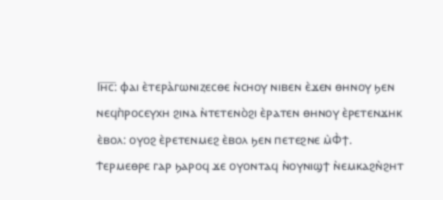Ⲓⲏ̅ⲥ̅: ⲫⲁⲓ ⲉ̀ⲧⲉⲣⲁ̀ⲅⲱⲛⲓⲍⲉⲥⲑⲉ ⲛ̀ⲥⲏⲟⲩ ⲛⲓⲃⲉⲛ ⲉ̀ϫⲉⲛ ⲑⲏⲛⲟⲩ ϧⲉⲛ ⲛⲉϥⲡ̀ⲣⲟⲥⲉⲩⲭⲏ ϩⲓⲛⲁ ⲛ̀ⲧⲉⲧⲉⲛⲟ̀ϩⲓ ⲉ̀ⲣⲁⲧⲉⲛ ⲑⲏⲛⲟⲩ ⲉ̀ⲣⲉⲧⲉⲛϫⲏⲕ ⲉ̀ⲃⲟⲗ: ⲟⲩⲟϩ ⲉ̀ⲣⲉⲧⲉⲛⲙⲉϩ ⲉ̀ⲃⲟⲗ ϧⲉⲛ ⲡⲉⲧⲉϩⲛⲉ ⲙ̀Ⲫ̀ϯ. Ϯⲉⲣⲙⲉⲑⲣⲉ ⲅⲁⲣ ϧⲁⲣⲟϥ ϫⲉ ⲟⲩⲟⲛⲧⲁϥ ⲛ̀ⲟⲩⲛⲓϣϯ ⲛ̀ⲉⲙⲕⲁϩⲛ̀ϩⲏⲧ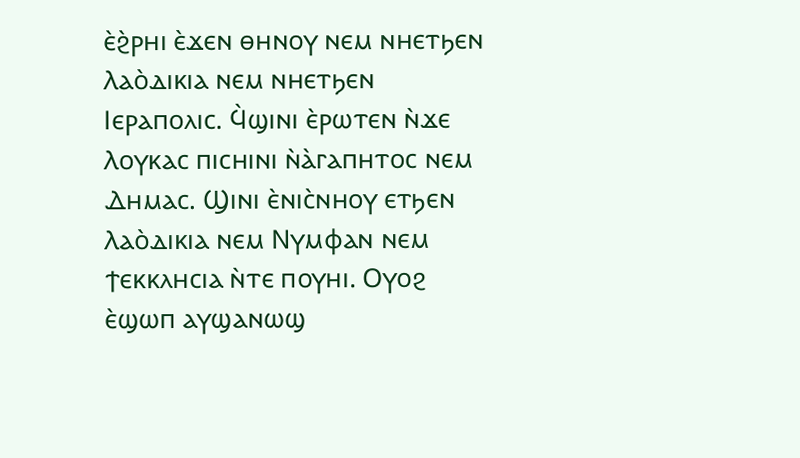ⲉ̀ϩ̀ⲣⲏⲓ ⲉ̀ϫⲉⲛ ⲑⲏⲛⲟⲩ ⲛⲉⲙ ⲛⲏⲉⲧϧⲉⲛ Ⲗⲁⲟ̀ⲇⲓⲕⲓⲁ ⲛⲉⲙ ⲛⲏⲉⲧϧⲉⲛ Ⲓⲉⲣⲁⲡⲟⲗⲓⲥ. Ϥ̀ϣⲓⲛⲓ ⲉ̀ⲣⲱⲧⲉⲛ ⲛ̀ϫⲉ Ⲗⲟⲩⲕⲁⲥ ⲡⲓⲥⲏⲓⲛⲓ ⲛ̀ⲁ̀ⲅⲁⲡⲏⲧⲟⲥ ⲛⲉⲙ Ⲇⲏⲙⲁⲥ. Ϣⲓⲛⲓ ⲉ̀ⲛⲓⲥ̀ⲛⲏⲟⲩ ⲉⲧϧⲉⲛ Ⲗⲁⲟ̀ⲇⲓⲕⲓⲁ ⲛⲉⲙ Ⲛⲩⲙⲫⲁⲛ ⲛⲉⲙ ϯⲉⲕⲕⲗⲏⲥⲓⲁ ⲛ̀ⲧⲉ ⲡⲟⲩⲏⲓ. Ⲟⲩⲟϩ ⲉ̀ϣⲱⲡ ⲁⲩϣⲁⲛⲱϣ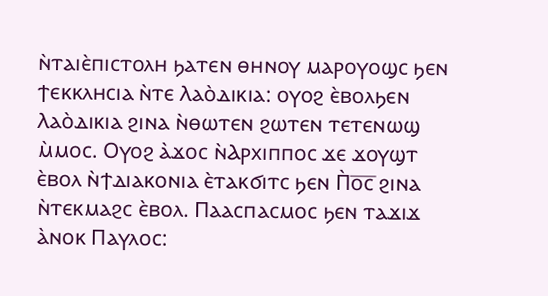ⲛ̀ⲧⲁⲓⲉ̀ⲡⲓⲥⲧⲟⲗⲏ ϧⲁⲧⲉⲛ ⲑⲏⲛⲟⲩ ⲙⲁⲣⲟⲩⲟϣⲥ ϧⲉⲛ ϯⲉⲕⲕⲗⲏⲥⲓⲁ ⲛ̀ⲧⲉ Ⲗⲁⲟ̀ⲇⲓⲕⲓⲁ: ⲟⲩⲟϩ ⲉ̀ⲃⲟⲗϧⲉⲛ Ⲗⲁⲟ̀ⲇⲓⲕⲓⲁ ϩⲓⲛⲁ ⲛ̀ⲑⲱⲧⲉⲛ ϩⲱⲧⲉⲛ ⲧⲉⲧⲉⲛⲱϣ ⲙ̀ⲙⲟⲥ. Ⲟⲩⲟϩ ⲁ̀ϫⲟⲥ ⲛ̀Ⲁⲣⲭⲓⲡⲡⲟⲥ ϫⲉ ϫⲟⲩϣⲧ ⲉ̀ⲃⲟⲗ ⲛ̀ϯⲇⲓⲁⲕⲟⲛⲓⲁ ⲉ̀ⲧⲁⲕϭⲓⲧⲥ ϧⲉⲛ Ⲡ̀ⲟ̅ⲥ̅ ϩⲓⲛⲁ ⲛ̀ⲧⲉⲕⲙⲁϩⲥ ⲉ̀ⲃⲟⲗ. Ⲡⲁⲁⲥⲡⲁⲥⲙⲟⲥ ϧⲉⲛ ⲧⲁϫⲓϫ ⲁ̀ⲛⲟⲕ Ⲡⲁⲩⲗⲟⲥ: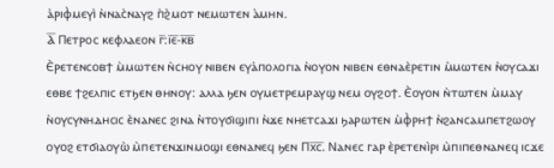ⲁ̀ⲣⲓⲫ̀ⲙⲉⲩⲓ̀ ⲛ̀ⲛⲁⲥ̀ⲛⲁⲩϩ ⲡ̀ϩ̀ⲙⲟⲧ ⲛⲉⲙⲱⲧⲉⲛ ⲁ̀ⲙⲏⲛ.
Ⲁ̅ Ⲡⲉⲧⲣⲟⲥ ⲕⲉⲫⲗⲁⲉⲟⲛ ⲅ̅:ⲓ̅ⲉ̅-ⲕ̅ⲃ̅
Ⲉ̀ⲣⲉⲧⲉⲛⲥⲟⲃϯ ⲙ̀ⲙⲱⲧⲉⲛ ⲛ̀ⲥⲏⲟⲩ ⲛⲓⲃⲉⲛ ⲉⲩⲁ̀ⲡⲟⲗⲟⲅⲓⲁ ⲛ̀ⲟⲩⲟⲛ ⲛⲓⲃⲉⲛ ⲉⲑⲛⲁⲉ̀ⲣⲉⲧⲓⲛ ⲙ̀ⲙⲱⲧⲉⲛ ⲛ̀ⲟⲩⲥⲁϫⲓ ⲉⲑⲃⲉ ϯϩⲉⲗⲡⲓⲥ ⲉⲧϧⲉⲛ ⲑⲏⲛⲟⲩ: ⲁⲗⲗⲁ ϧⲉⲛ ⲟⲩⲙⲉⲧⲣⲉⲙⲣⲁⲩϣ ⲛⲉⲙ ⲟⲩϩⲟϯ. Ⲉ̀ⲟⲩⲟⲛ ⲛ̀ⲧⲱⲧⲉⲛ ⲙ̀ⲙⲁⲩ ⲛ̀ⲟⲩⲥⲩⲛⲏⲇⲏⲥⲓⲥ ⲉ̀ⲛⲁⲛⲉⲥ ϩⲓⲛⲁ ⲛ̀ⲧⲟⲩϭⲓϣⲓⲡⲓ ⲛ̀ϫⲉ ⲛⲏⲉⲧⲥⲁϫⲓ ϧⲁⲣⲱⲧⲉⲛ ⲙ̀ⲫ̀ⲣⲏϯ ⲛ̀ϩⲁⲛⲥⲁⲙⲡⲉⲧϩⲱⲟⲩ ⲟⲩⲟϩ ⲉⲧϭⲓⲁⲟⲩⲱ̀ ⲙ̀ⲡⲉⲧⲉⲛϫⲓⲛⲙⲟϣⲓ ⲉⲑⲛⲁⲛⲉϥ ϧⲉⲛ Ⲡⲭ̅ⲥ̅. Ⲛⲁⲛⲉⲥ ⲅⲁⲣ ⲉ̀ⲣⲉⲧⲉⲛⲓ̀ⲣⲓ ⲙ̀ⲡⲓⲡⲉⲑⲛⲁⲛⲉϥ ⲓⲥϫⲉ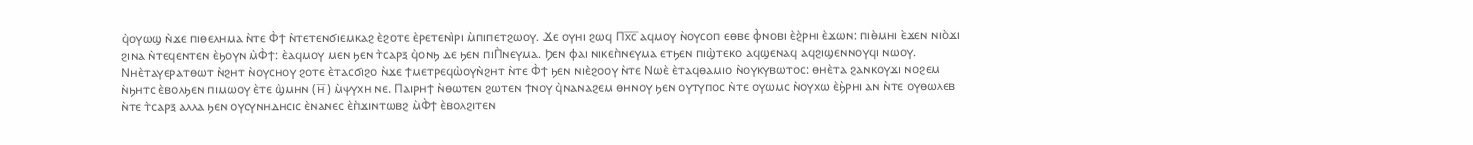ϥ̀ⲟⲩⲱϣ ⲛ̀ϫⲉ ⲡⲓⲑⲉⲗⲏⲙⲁ ⲛ̀ⲧⲉ Ⲫ̀ϯ ⲛ̀ⲧⲉⲧⲉⲛϭⲓⲉⲙⲕⲁϩ ⲉ̀ϩⲟⲧⲉ ⲉ̀ⲣⲉⲧⲉⲛⲓ̀ⲣⲓ ⲙ̀ⲡⲓⲡⲉⲧϩⲱⲟⲩ. Ϫⲉ ⲟⲩⲏⲓ ϩⲱϥ Ⲡⲭ̅ⲥ̅ ⲁϥⲙⲟⲩ ⲛ̀ⲟⲩⲥⲟⲡ ⲉⲑⲃⲉ ⲫ̀ⲛⲟⲃⲓ ⲉ̀ϩ̀ⲣⲏⲓ ⲉ̀ϫⲱⲛ: ⲡⲓⲑ̀ⲙⲏⲓ ⲉ̀ϫⲉⲛ ⲛⲓⲟ̀ϫⲓ ϩⲓⲛⲁ ⲛ̀ⲧⲉϥⲉⲛⲧⲉⲛ ⲉ̀ϧⲟⲩⲛ ⲙ̀Ⲫ̀ϯ: ⲉ̀ⲁϥⲙⲟⲩ ⲙⲉⲛ ϧⲉⲛ ⲧ̀ⲥⲁⲣⲝ ϥ̀ⲟⲛϧ ⲇⲉ ϧⲉⲛ ⲡⲓⲠ̀ⲛⲉⲩⲙⲁ. Ϧⲉⲛ ⲫⲁⲓ ⲛⲓⲕⲉⲡ̀ⲛⲉⲩⲙⲁ ⲉⲧϧⲉⲛ ⲡⲓϣ̀ⲧⲉⲕⲟ ⲁϥϣⲉⲛⲁϥ ⲁϥϩⲓϣⲉⲛⲛⲟⲩϥⲓ ⲛⲱⲟⲩ. Ⲛⲏⲉ̀ⲧⲁⲩⲉⲣⲁⲧⲑⲱⲧ ⲛ̀ϩⲏⲧ ⲛ̀ⲟⲩⲥⲏⲟⲩ ϩⲟⲧⲉ ⲉ̀ⲧⲁⲥϭⲓϩⲟ ⲛ̀ϫⲉ ϯⲙⲉⲧⲣⲉϥⲱ̀ⲟⲩⲛ̀ϩⲏⲧ ⲛ̀ⲧⲉ Ⲫ̀ϯ ϧⲉⲛ ⲛⲓⲉ̀ϩⲟⲟⲩ ⲛ̀ⲧⲉ Ⲛⲱⲉ̀ ⲉ̀ⲧⲁϥⲑⲁⲙⲓⲟ ⲛ̀ⲟⲩⲕⲩⲃⲱⲧⲟⲥ: ⲑⲏⲉ̀ⲧⲁ ϩⲁⲛⲕⲟⲩϫⲓ ⲛⲟϩⲉⲙ ⲛ̀ϧⲏⲧⲥ ⲉ̀ⲃⲟⲗϧⲉⲛ ⲡⲓⲙⲱⲟⲩ ⲉ̀ⲧⲉ ϣ̀ⲙⲏⲛ (ⲏ̅) ⲙ̀ⲯⲩⲭⲏ ⲛⲉ. Ⲡⲁⲓⲣⲏϯ ⲛ̀ⲑⲱⲧⲉⲛ ϩⲱⲧⲉⲛ ϯⲛⲟⲩ ϥ̀ⲛⲁⲛⲁϩⲉⲙ ⲑⲏⲛⲟⲩ ϧⲉⲛ ⲟⲩⲧⲩⲡⲟⲥ ⲛ̀ⲧⲉ ⲟⲩⲱⲙⲥ ⲛ̀ⲟⲩⲭⲱ ⲉ̀ϧ̀ⲣⲏⲓ ⲁⲛ ⲛ̀ⲧⲉ ⲟⲩⲑⲱⲗⲉⲃ ⲛ̀ⲧⲉ ⲧ̀ⲥⲁⲣⲝ ⲁⲗⲗⲁ ϧⲉⲛ ⲟⲩⲥⲩⲛⲏⲇⲏⲥⲓⲥ ⲉ̀ⲛⲁⲛⲉⲥ ⲉ̀ⲡ̀ϫⲓⲛⲧⲱⲃϩ ⲙ̀Ⲫ̀ϯ ⲉ̀ⲃⲟⲗϩⲓⲧⲉⲛ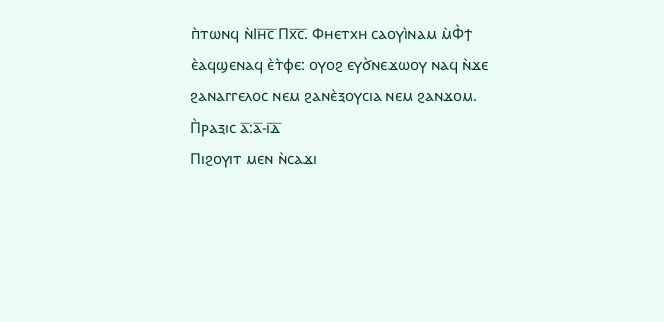ⲡ̀ⲧⲱⲛϥ ⲛ̀Ⲓⲏ̅ⲥ̅ Ⲡⲭ̅ⲥ̅. Ⲫⲏⲉⲧⲭⲏ ⲥⲁⲟⲩⲓ̀ⲛⲁⲙ ⲙ̀Ⲫ̀ϯ ⲉ̀ⲁϥϣⲉⲛⲁϥ ⲉ̀ⲧ̀ⲫⲉ: ⲟⲩⲟϩ ⲉⲩϭ̀ⲛⲉϫⲱⲟⲩ ⲛⲁϥ ⲛ̀ϫⲉ ϩⲁⲛⲁⲅⲅⲉⲗⲟⲥ ⲛⲉⲙ ϩⲁⲛⲉ̀ⲝⲟⲩⲥⲓⲁ ⲛⲉⲙ ϩⲁⲛϫⲟⲙ.
Ⲡ̀ⲣⲁⲝⲓⲥ ⲁ̅:ⲁ̅-ⲓ̅ⲇ̅
Ⲡⲓϩⲟⲩⲓⲧ ⲙⲉⲛ ⲛ̀ⲥⲁϫⲓ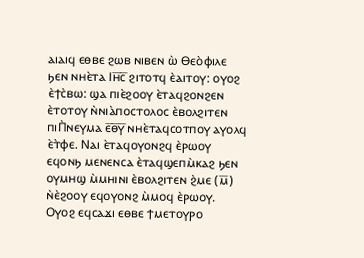ⲁⲓⲁⲓϥ ⲉⲑⲃⲉ ϩⲱⲃ ⲛⲓⲃⲉⲛ ⲱ̀ Ⲑⲉⲟ̀ⲫⲓⲗⲉ ϧⲉⲛ ⲛⲏⲉ̀ⲧⲁ Ⲓⲏ̅ⲥ̅ ϩⲓⲧⲟⲧϥ ⲉ̀ⲁⲓⲧⲟⲩ: ⲟⲩⲟϩ ⲉ̀ϯⲥ̀ⲃⲱ: ϣⲁ ⲡⲓⲉ̀ϩⲟⲟⲩ ⲉ̀ⲧⲁϥϩⲟⲛϩⲉⲛ ⲉ̀ⲧⲟⲧⲟⲩ ⲛ̀ⲛⲓⲁ̀ⲡⲟⲥⲧⲟⲗⲟⲥ ⲉ̀ⲃⲟⲗϩⲓⲧⲉⲛ ⲡⲓⲠ̀ⲛⲉⲩⲙⲁ ⲉ̅ⲑ̅ⲩ̅ ⲛⲏⲉ̀ⲧⲁϥⲥⲟⲧⲡⲟⲩ ⲁⲩⲟⲗϥ ⲉ̀ⲧ̀ⲫⲉ. Ⲛⲁⲓ ⲉ̀ⲧⲁϥⲟⲩⲟⲛϩϥ ⲉ̀ⲣⲱⲟⲩ ⲉϥⲟⲛϧ ⲙⲉⲛⲉⲛⲥⲁ ⲉ̀ⲧⲁϥϣⲉⲡⲙ̀ⲕⲁϩ ϧⲉⲛ ⲟⲩⲙⲏϣ ⲙ̀ⲙⲏⲓⲛⲓ ⲉ̀ⲃⲟⲗϩⲓⲧⲉⲛ ϩ̀ⲙⲉ (ⲙ̅) ⲛ̀ⲉ̀ϩⲟⲟⲩ ⲉϥⲟⲩⲟⲛϩ ⲙ̀ⲙⲟϥ ⲉ̀ⲣⲱⲟⲩ. Ⲟⲩⲟϩ ⲉϥⲥⲁϫⲓ ⲉⲑⲃⲉ ϯⲙⲉⲧⲟⲩⲣⲟ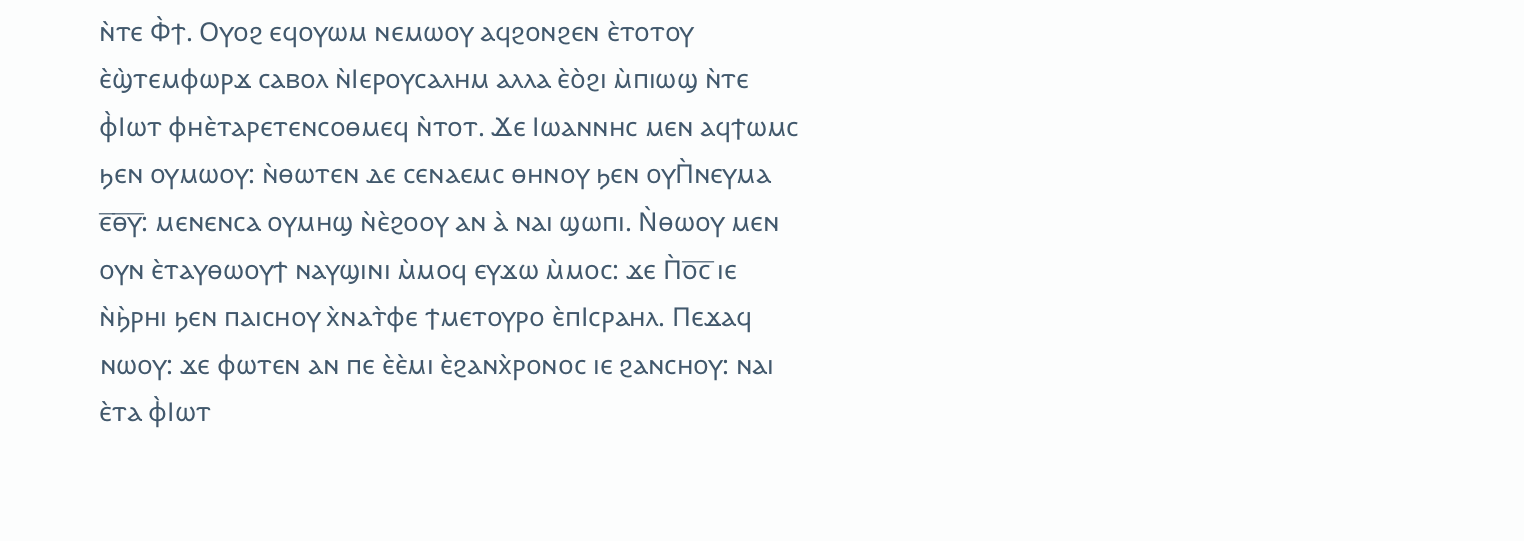ⲛ̀ⲧⲉ Ⲫ̀ϯ. Ⲟⲩⲟϩ ⲉϥⲟⲩⲱⲙ ⲛⲉⲙⲱⲟⲩ ⲁϥϩⲟⲛϩⲉⲛ ⲉ̀ⲧⲟⲧⲟⲩ ⲉ̀ϣ̀ⲧⲉⲙⲫⲱⲣϫ ⲥⲁⲃⲟⲗ ⲛ̀Ⲓⲉⲣⲟⲩⲥⲁⲗⲏⲙ ⲁⲗⲗⲁ ⲉ̀ⲟ̀ϩⲓ ⲙ̀ⲡⲓⲱϣ ⲛ̀ⲧⲉ ⲫ̀Ⲓⲱⲧ ⲫⲏⲉ̀ⲧⲁⲣⲉⲧⲉⲛⲥⲟⲑⲙⲉϥ ⲛ̀ⲧⲟⲧ. Ϫⲉ Ⲓⲱⲁⲛⲛⲏⲥ ⲙⲉⲛ ⲁϥϯⲱⲙⲥ ϧⲉⲛ ⲟⲩⲙⲱⲟⲩ: ⲛ̀ⲑⲱⲧⲉⲛ ⲇⲉ ⲥⲉⲛⲁⲉⲙⲥ ⲑⲏⲛⲟⲩ ϧⲉⲛ ⲟⲩⲠ̀ⲛⲉⲩⲙⲁ ⲉ̅ⲑ̅ⲩ̅: ⲙⲉⲛⲉⲛⲥⲁ ⲟⲩⲙⲏϣ ⲛ̀ⲉ̀ϩⲟⲟⲩ ⲁⲛ ⲁ̀ ⲛⲁⲓ ϣⲱⲡⲓ. Ⲛ̀ⲑⲱⲟⲩ ⲙⲉⲛ ⲟⲩⲛ ⲉ̀ⲧⲁⲩⲑⲱⲟⲩϯ ⲛⲁⲩϣⲓⲛⲓ ⲙ̀ⲙⲟϥ ⲉⲩϫⲱ ⲙ̀ⲙⲟⲥ: ϫⲉ Ⲡ̀ⲟ̅ⲥ̅ ⲓⲉ ⲛ̀ϧ̀ⲣⲏⲓ ϧⲉⲛ ⲡⲁⲓⲥⲏⲟⲩ ⲭ̀ⲛⲁⲧ̀ⲫⲉ ϯⲙⲉⲧⲟⲩⲣⲟ ⲉ̀ⲡⲒⲥⲣⲁⲏⲗ. Ⲡⲉϫⲁϥ ⲛⲱⲟⲩ: ϫⲉ ⲫⲱⲧⲉⲛ ⲁⲛ ⲡⲉ ⲉ̀ⲉ̀ⲙⲓ ⲉ̀ϩⲁⲛⲭ̀ⲣⲟⲛⲟⲥ ⲓⲉ ϩⲁⲛⲥⲏⲟⲩ: ⲛⲁⲓ ⲉ̀ⲧⲁ ⲫ̀Ⲓⲱⲧ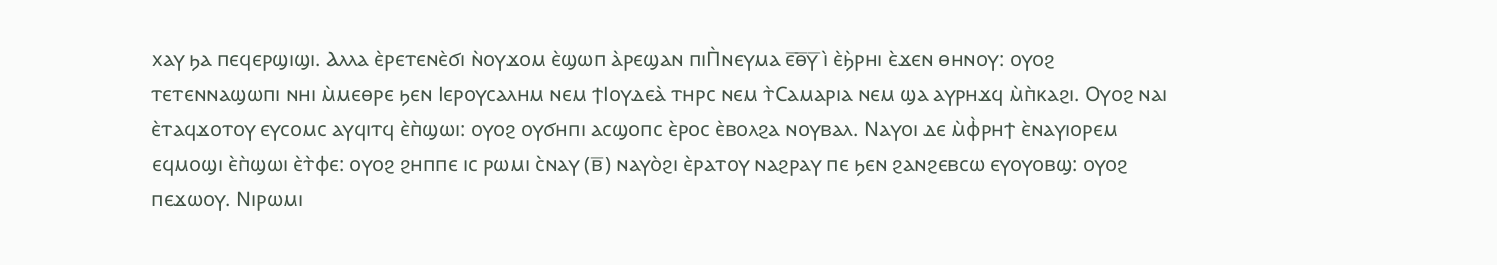ⲭⲁⲩ ϧⲁ ⲡⲉϥⲉⲣϣⲓϣⲓ. Ⲁⲗⲗⲁ ⲉ̀ⲣⲉⲧⲉⲛⲉ̀ϭⲓ ⲛ̀ⲟⲩϫⲟⲙ ⲉ̀ϣⲱⲡ ⲁ̀ⲣⲉϣⲁⲛ ⲡⲓⲠ̀ⲛⲉⲩⲙⲁ ⲉ̅ⲑ̅ⲩ̅ ⲓ̀ ⲉ̀ϧ̀ⲣⲏⲓ ⲉ̀ϫⲉⲛ ⲑⲏⲛⲟⲩ: ⲟⲩⲟϩ ⲧⲉⲧⲉⲛⲛⲁϣⲱⲡⲓ ⲛⲏⲓ ⲙ̀ⲙⲉⲑⲣⲉ ϧⲉⲛ Ⲓⲉⲣⲟⲩⲥⲁⲗⲏⲙ ⲛⲉⲙ ϯⲒⲟⲩⲇⲉⲁ̀ ⲧⲏⲣⲥ ⲛⲉⲙ ⲧ̀Ⲥⲁⲙⲁⲣⲓⲁ ⲛⲉⲙ ϣⲁ ⲁⲩⲣⲏϫϥ ⲙ̀ⲡ̀ⲕⲁϩⲓ. Ⲟⲩⲟϩ ⲛⲁⲓ ⲉ̀ⲧⲁϥϫⲟⲧⲟⲩ ⲉⲩⲥⲟⲙⲥ ⲁⲩϥⲓⲧϥ ⲉ̀ⲡ̀ϣⲱⲓ: ⲟⲩⲟϩ ⲟⲩϭⲏⲡⲓ ⲁⲥϣⲟⲡⲥ ⲉ̀ⲣⲟⲥ ⲉ̀ⲃⲟⲗϩⲁ ⲛⲟⲩⲃⲁⲗ. Ⲛⲁⲩⲟⲓ ⲇⲉ ⲙ̀ⲫ̀ⲣⲏϯ ⲉ̀ⲛⲁⲩⲓⲟⲣⲉⲙ ⲉϥⲙⲟϣⲓ ⲉ̀ⲡ̀ϣⲱⲓ ⲉ̀ⲧ̀ⲫⲉ: ⲟⲩⲟϩ ϩⲏⲡⲡⲉ ⲓⲥ ⲣⲱⲙⲓ ⲥ̀ⲛⲁⲩ (ⲃ̅) ⲛⲁⲩⲟ̀ϩⲓ ⲉ̀ⲣⲁⲧⲟⲩ ⲛⲁϩⲣⲁⲩ ⲡⲉ ϧⲉⲛ ϩⲁⲛϩⲉⲃⲥⲱ ⲉⲩⲟⲩⲟⲃϣ: ⲟⲩⲟϩ ⲡⲉϫⲱⲟⲩ. Ⲛⲓⲣⲱⲙⲓ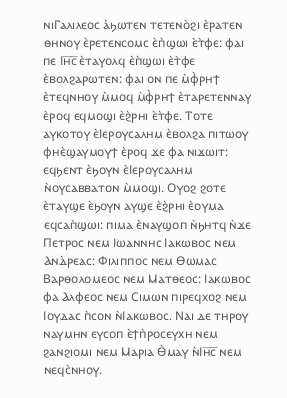ⲛⲓⲄⲁⲗⲓⲗⲉⲟⲥ ⲁ̀ϧⲱⲧⲉⲛ ⲧⲉⲧⲉⲛⲟ̀ϩⲓ ⲉ̀ⲣⲁⲧⲉⲛ ⲑⲏⲛⲟⲩ ⲉ̀ⲣⲉⲧⲉⲛⲥⲟⲙⲥ ⲉ̀ⲡ̀ϣⲱⲓ ⲉ̀ⲧ̀ⲫⲉ: ⲫⲁⲓ ⲡⲉ Ⲓⲏ̅ⲥ̅ ⲉ̀ⲧⲁⲩⲟⲗϥ ⲉ̀ⲡ̀ϣⲱⲓ ⲉ̀ⲧ̀ⲫⲉ ⲉ̀ⲃⲟⲗϩⲁⲣⲱⲧⲉⲛ: ⲫⲁⲓ ⲟⲛ ⲡⲉ ⲙ̀ⲫ̀ⲣⲏϯ ⲉ̀ⲧⲉϥⲛⲏⲟⲩ ⲙ̀ⲙⲟϥ ⲙ̀ⲫ̀ⲣⲏϯ ⲉ̀ⲧⲁⲣⲉⲧⲉⲛⲛⲁⲩ ⲉ̀ⲣⲟϥ ⲉϥⲙⲟϣⲓ ⲉ̀ϩ̀ⲣⲏⲓ ⲉ̀ⲧ̀ⲫⲉ. Ⲧⲟⲧⲉ ⲁⲩⲕⲟⲧⲟⲩ ⲉ̀Ⲓⲉⲣⲟⲩⲥⲁⲗⲏⲙ ⲉ̀ⲃⲟⲗϩⲁ ⲡⲓⲧⲱⲟⲩ ⲫⲏⲉ̀ϣⲁⲩⲙⲟⲩϯ ⲉ̀ⲣⲟϥ ϫⲉ ⲫⲁ ⲛⲓϫⲱⲓⲧ: ⲉϥϧⲉⲛⲧ ⲉ̀ϧⲟⲩⲛ ⲉ̀Ⲓⲉⲣⲟⲩⲥⲁⲗⲏⲙ ⲛ̀ⲟⲩⲥⲁⲃⲃⲁⲧⲟⲛ ⲙ̀ⲙⲟϣⲓ. Ⲟⲩⲟϩ ϩⲟⲧⲉ ⲉ̀ⲧⲁⲩϣⲉ ⲉ̀ϧⲟⲩⲛ ⲁⲩϣⲉ ⲉ̀ϩ̀ⲣⲏⲓ ⲉ̀ⲟⲩⲙⲁ ⲉϥⲥⲁⲡ̀ϣⲱⲓ: ⲡⲓⲙⲁ ⲉ̀ⲛⲁⲩϣⲟⲡ ⲛ̀ϧⲏⲧϥ ⲛ̀ϫⲉ Ⲡⲉⲧⲣⲟⲥ ⲛⲉⲙ Ⲓⲱⲁⲛⲛⲏⲥ Ⲓⲁⲕⲱⲃⲟⲥ ⲛⲉⲙ Ⲁⲛⲇ̀ⲣⲉⲁⲥ: Ⲫⲓⲗⲓⲡⲡⲟⲥ ⲛⲉⲙ Ⲑⲱⲙⲁⲥ Ⲃⲁⲣⲑⲟⲗⲟⲙⲉⲟⲥ ⲛⲉⲙ Ⲙⲁⲧⲑⲉⲟⲥ: Ⲓⲁⲕⲱⲃⲟⲥ ⲫⲁ Ⲁⲗⲫⲉⲟⲥ ⲛⲉⲙ Ⲥⲓⲙⲱⲛ ⲡⲓⲣⲉϥⲭⲟϩ ⲛⲉⲙ Ⲓⲟⲩⲇⲁⲥ ⲡ̀ⲥⲟⲛ ⲛ̀Ⲓⲁⲕⲱⲃⲟⲥ. Ⲛⲁⲓ ⲇⲉ ⲧⲏⲣⲟⲩ ⲛⲁⲩⲙⲏⲛ ⲉⲩⲥⲟⲡ ⲉ̀ϯⲡ̀ⲣⲟⲥⲉⲩⲭⲏ ⲛⲉⲙ ϩⲁⲛϩⲓⲟⲙⲓ ⲛⲉⲙ Ⲙⲁⲣⲓⲁ Ⲑ̀ⲙⲁⲩ ⲛ̀Ⲓⲏ̅ⲥ̅ ⲛⲉⲙ ⲛⲉϥⲥ̀ⲛⲏⲟⲩ.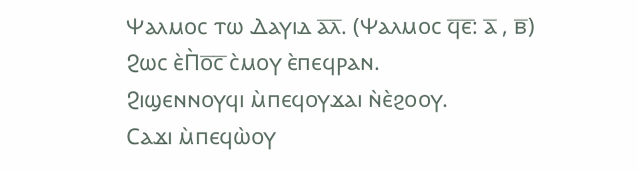Ⲯⲁⲗⲙⲟⲥ ⲧⲱ Ⲇⲁⲩⲓⲇ ⲁ̅ⲗ̅. (Ⲯⲁⲗⲙⲟⲥ ϥ̅ⲉ̅: ⲁ̅ , ⲃ̅)
Ϩⲱⲥ ⲉ̀Ⲡ̀ⲟ̅ⲥ̅ ⲥ̀ⲙⲟⲩ ⲉ̀ⲡⲉϥⲣⲁⲛ.
Ϩⲓϣⲉⲛⲛⲟⲩϥⲓ ⲙ̀ⲡⲉϥⲟⲩϫⲁⲓ ⲛ̀ⲉ̀ϩⲟⲟⲩ.
Ⲥⲁϫⲓ ⲙ̀ⲡⲉϥⲱ̀ⲟⲩ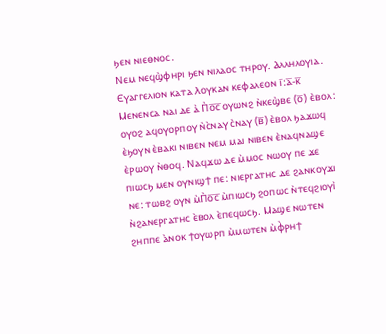ϧⲉⲛ ⲛⲓⲉⲑⲛⲟⲥ.
Ⲛⲉⲙ ⲛⲉϥϣ̀ⲫⲏⲣⲓ ϧⲉⲛ ⲛⲓⲗⲁⲟⲥ ⲧⲏⲣⲟⲩ. Ⲁⲗⲗⲏⲗⲟⲩⲓⲁ.
Ⲉⲩⲁⲅⲅⲉⲗⲓⲟⲛ ⲕⲁⲧⲁ Ⲗⲟⲩⲕⲁⲛ ⲕⲉⲫⲁⲗⲉⲟⲛ ⲓ̅:ⲁ̅-ⲕ̅
Ⲙⲉⲛⲉⲛⲥⲁ ⲛⲁⲓ ⲇⲉ ⲁ̀ Ⲡ̀ⲟ̅ⲥ̅ ⲟⲩⲱⲛϩ ⲛ̀ⲕⲉϣ̀ⲃⲉ (ⲟ̅) ⲉ̀ⲃⲟⲗ: ⲟⲩⲟϩ ⲁϥⲟⲩⲟⲣⲡⲟⲩ ⲛ̀ⲥ̀ⲛⲁⲩ ⲥ̀ⲛⲁⲩ (ⲃ̅) ⲉ̀ⲃⲟⲗ ϧⲁϫⲱϥ ⲉ̀ϧⲟⲩⲛ ⲉ̀ⲃⲁⲕⲓ ⲛⲓⲃⲉⲛ ⲛⲉⲙ ⲙⲁⲓ ⲛⲓⲃⲉⲛ ⲉ̀ⲛⲁϥⲛⲁϣⲉ ⲉ̀ⲣⲱⲟⲩ ⲛ̀ⲑⲟϥ. Ⲛⲁϥϫⲱ ⲇⲉ ⲙ̀ⲙⲟⲥ ⲛⲱⲟⲩ ⲡⲉ ϫⲉ ⲡⲓⲱⲥϧ ⲙⲉⲛ ⲟⲩⲛⲓϣϯ ⲡⲉ: ⲛⲓⲉⲣⲅⲁⲧⲏⲥ ⲇⲉ ϩⲁⲛⲕⲟⲩϫⲓ ⲛⲉ: ⲧⲱⲃϩ ⲟⲩⲛ ⲙ̀Ⲡ̀ⲟ̅ⲥ̅ ⲙ̀ⲡⲓⲱⲥϧ ϩⲟⲡⲱⲥ ⲛ̀ⲧⲉϥϩⲓⲟⲩⲓ̀ ⲛ̀ϩⲁⲛⲉⲣⲅⲁⲧⲏⲥ ⲉ̀ⲃⲟⲗ ⲉ̀ⲡⲉϥⲱⲥϧ. Ⲙⲁϣⲉ ⲛⲱⲧⲉⲛ ϩⲏⲡⲡⲉ ⲁ̀ⲛⲟⲕ ϯⲟⲩⲱⲣⲡ ⲙ̀ⲙⲱⲧⲉⲛ ⲙ̀ⲫ̀ⲣⲏϯ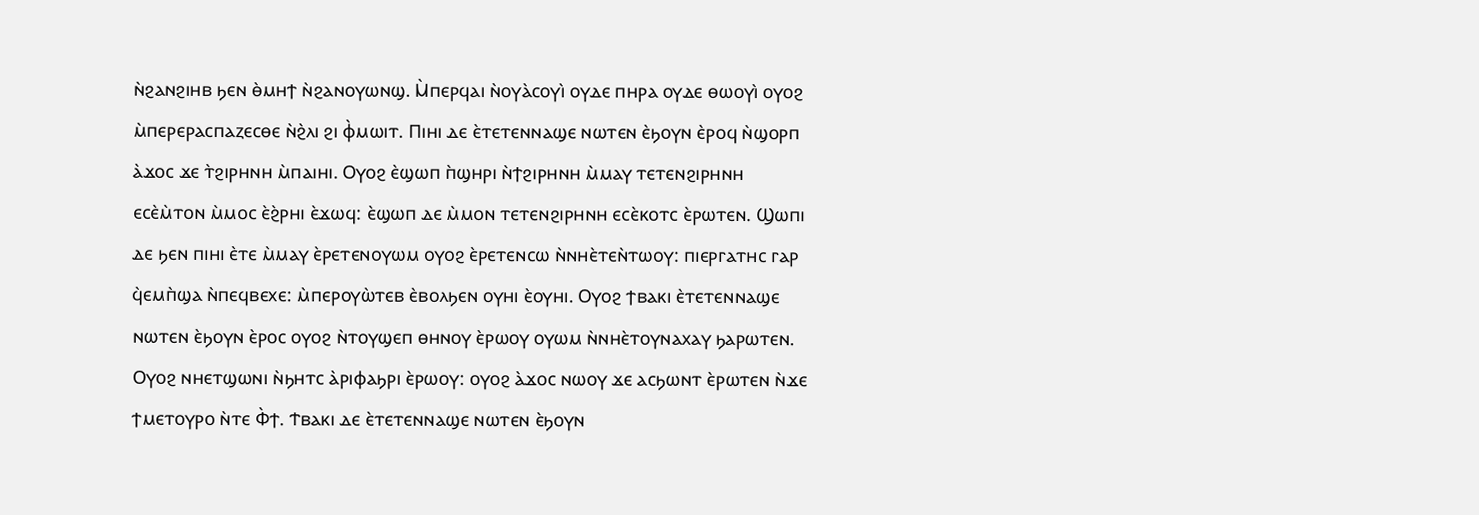ⲛ̀ϩⲁⲛϩⲓⲏⲃ ϧⲉⲛ ⲑ̀ⲙⲏϯ ⲛ̀ϩⲁⲛⲟⲩⲱⲛϣ. Ⲙ̀ⲡⲉⲣϥⲁⲓ ⲛ̀ⲟⲩⲁ̀ⲥⲟⲩⲓ̀ ⲟⲩⲇⲉ ⲡⲏⲣⲁ ⲟⲩⲇⲉ ⲑⲱⲟⲩⲓ̀ ⲟⲩⲟϩ ⲙ̀ⲡⲉⲣⲉⲣⲁⲥⲡⲁⲍⲉⲥⲑⲉ ⲛ̀ϩ̀ⲗⲓ ϩⲓ ⲫ̀ⲙⲱⲓⲧ. Ⲡⲓⲏⲓ ⲇⲉ ⲉ̀ⲧⲉⲧⲉⲛⲛⲁϣⲉ ⲛⲱⲧⲉⲛ ⲉ̀ϧⲟⲩⲛ ⲉ̀ⲣⲟϥ ⲛ̀ϣⲟⲣⲡ ⲁ̀ϫⲟⲥ ϫⲉ ⲧ̀ϩⲓⲣⲏⲛⲏ ⲙ̀ⲡⲁⲓⲏⲓ. Ⲟⲩⲟϩ ⲉ̀ϣⲱⲡ ⲡ̀ϣⲏⲣⲓ ⲛ̀ϯϩⲓⲣⲏⲛⲏ ⲙ̀ⲙⲁⲩ ⲧⲉⲧⲉⲛϩⲓⲣⲏⲛⲏ ⲉⲥⲉ̀ⲙ̀ⲧⲟⲛ ⲙ̀ⲙⲟⲥ ⲉ̀ϩ̀ⲣⲏⲓ ⲉ̀ϫⲱϥ: ⲉ̀ϣⲱⲡ ⲇⲉ ⲙ̀ⲙⲟⲛ ⲧⲉⲧⲉⲛϩⲓⲣⲏⲛⲏ ⲉⲥⲉ̀ⲕⲟⲧⲥ ⲉ̀ⲣⲱⲧⲉⲛ. Ϣⲱⲡⲓ ⲇⲉ ϧⲉⲛ ⲡⲓⲏⲓ ⲉ̀ⲧⲉ ⲙ̀ⲙⲁⲩ ⲉ̀ⲣⲉⲧⲉⲛⲟⲩⲱⲙ ⲟⲩⲟϩ ⲉ̀ⲣⲉⲧⲉⲛⲥⲱ ⲛ̀ⲛⲏⲉ̀ⲧⲉⲛ̀ⲧⲱⲟⲩ: ⲡⲓⲉⲣⲅⲁⲧⲏⲥ ⲅⲁⲣ ϥ̀ⲉⲙⲡ̀ϣⲁ ⲛ̀ⲡⲉϥⲃⲉⲭⲉ: ⲙ̀ⲡⲉⲣⲟⲩⲱ̀ⲧⲉⲃ ⲉ̀ⲃⲟⲗϧⲉⲛ ⲟⲩⲏⲓ ⲉ̀ⲟⲩⲏⲓ. Ⲟⲩⲟϩ ϯⲃⲁⲕⲓ ⲉ̀ⲧⲉⲧⲉⲛⲛⲁϣⲉ ⲛⲱⲧⲉⲛ ⲉ̀ϧⲟⲩⲛ ⲉ̀ⲣⲟⲥ ⲟⲩⲟϩ ⲛ̀ⲧⲟⲩϣⲉⲡ ⲑⲏⲛⲟⲩ ⲉ̀ⲣⲱⲟⲩ ⲟⲩⲱⲙ ⲛ̀ⲛⲏⲉ̀ⲧⲟⲩⲛⲁⲭⲁⲩ ϧⲁⲣⲱⲧⲉⲛ. Ⲟⲩⲟϩ ⲛⲏⲉⲧϣⲱⲛⲓ ⲛ̀ϧⲏⲧⲥ ⲁ̀ⲣⲓⲫⲁϧⲣⲓ ⲉ̀ⲣⲱⲟⲩ: ⲟⲩⲟϩ ⲁ̀ϫⲟⲥ ⲛⲱⲟⲩ ϫⲉ ⲁⲥϧⲱⲛⲧ ⲉ̀ⲣⲱⲧⲉⲛ ⲛ̀ϫⲉ ϯⲙⲉⲧⲟⲩⲣⲟ ⲛ̀ⲧⲉ Ⲫ̀ϯ. Ϯⲃⲁⲕⲓ ⲇⲉ ⲉ̀ⲧⲉⲧⲉⲛⲛⲁϣⲉ ⲛⲱⲧⲉⲛ ⲉ̀ϧⲟⲩⲛ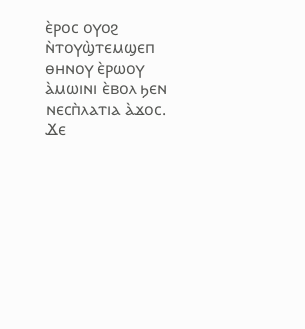ⲉ̀ⲣⲟⲥ ⲟⲩⲟϩ ⲛ̀ⲧⲟⲩϣ̀ⲧⲉⲙϣⲉⲡ ⲑⲏⲛⲟⲩ ⲉ̀ⲣⲱⲟⲩ ⲁ̀ⲙⲱⲓⲛⲓ ⲉ̀ⲃⲟⲗ ϧⲉⲛ ⲛⲉⲥⲡ̀ⲗⲁⲧⲓⲁ ⲁ̀ϫⲟⲥ. Ϫⲉ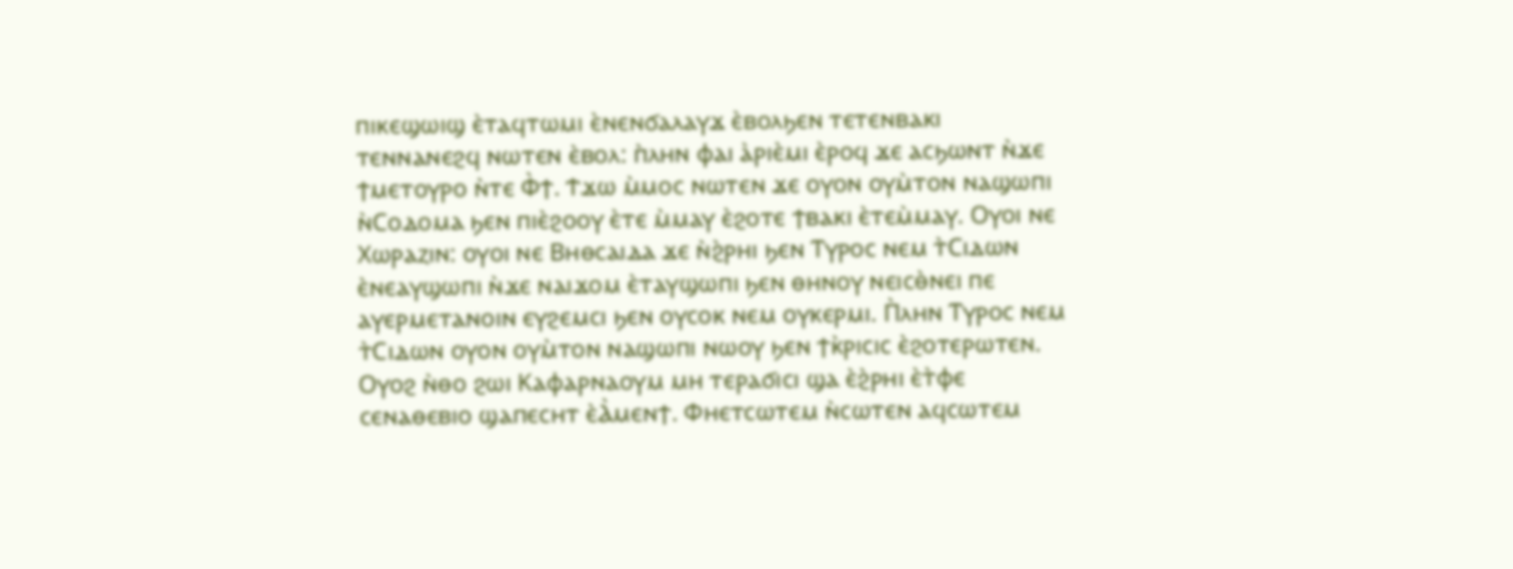ⲡⲓⲕⲉϣⲱⲓϣ ⲉ̀ⲧⲁϥⲧⲱⲙⲓ ⲉ̀ⲛⲉⲛϭⲁⲗⲁⲩϫ ⲉ̀ⲃⲟⲗϧⲉⲛ ⲧⲉⲧⲉⲛⲃⲁⲕⲓ ⲧⲉⲛⲛⲁⲛⲉϩϥ ⲛⲱⲧⲉⲛ ⲉ̀ⲃⲟⲗ: ⲡ̀ⲗⲏⲛ ⲫⲁⲓ ⲁ̀ⲣⲓⲉ̀ⲙⲓ ⲉ̀ⲣⲟϥ ϫⲉ ⲁⲥϧⲱⲛⲧ ⲛ̀ϫⲉ ϯⲙⲉⲧⲟⲩⲣⲟ ⲛ̀ⲧⲉ Ⲫ̀ϯ. Ϯϫⲱ ⲙ̀ⲙⲟⲥ ⲛⲱⲧⲉⲛ ϫⲉ ⲟⲩⲟⲛ ⲟⲩⲙ̀ⲧⲟⲛ ⲛⲁϣⲱⲡⲓ ⲛ̀Ⲥⲟⲇⲟⲙⲁ ϧⲉⲛ ⲡⲓⲉ̀ϩⲟⲟⲩ ⲉ̀ⲧⲉ ⲙ̀ⲙⲁⲩ ⲉ̀ϩⲟⲧⲉ ϯⲃⲁⲕⲓ ⲉ̀ⲧⲉⲙ̀ⲙⲁⲩ. Ⲟⲩⲟⲓ ⲛⲉ Ⲭⲱⲣⲁⲍⲓⲛ: ⲟⲩⲟⲓ ⲛⲉ Ⲃⲏⲑⲥⲁⲓⲇⲁ ϫⲉ ⲛ̀ϩ̀ⲣⲏⲓ ϧⲉⲛ Ⲧⲩⲣⲟⲥ ⲛⲉⲙ ⲧ̀Ⲥⲓⲇⲱⲛ ⲉ̀ⲛⲉⲁⲩϣⲱⲡⲓ ⲛ̀ϫⲉ ⲛⲁⲓϫⲟⲙ ⲉ̀ⲧⲁⲩϣⲱⲡⲓ ϧⲉⲛ ⲑⲏⲛⲟⲩ ⲛⲉⲓⲥⲑ̀ⲛⲉⲓ ⲡⲉ ⲁⲩⲉⲣⲙⲉⲧⲁⲛⲟⲓⲛ ⲉⲩϩⲉⲙⲥⲓ ϧⲉⲛ ⲟⲩⲥⲟⲕ ⲛⲉⲙ ⲟⲩⲕⲉⲣⲙⲓ. Ⲡ̀ⲗⲏⲛ Ⲧⲩⲣⲟⲥ ⲛⲉⲙ ⲧ̀Ⲥⲓⲇⲱⲛ ⲟⲩⲟⲛ ⲟⲩⲙ̀ⲧⲟⲛ ⲛⲁϣⲱⲡⲓ ⲛⲱⲟⲩ ϧⲉⲛ ϯⲕ̀ⲣⲓⲥⲓⲥ ⲉ̀ϩⲟⲧⲉⲣⲱⲧⲉⲛ. Ⲟⲩⲟϩ ⲛ̀ⲑⲟ ϩⲱⲓ Ⲕⲁⲫⲁⲣⲛⲁⲟⲩⲙ ⲙⲏ ⲧⲉⲣⲁϭⲓⲥⲓ ϣⲁ ⲉ̀ϩ̀ⲣⲏⲓ ⲉ̀ⲧ̀ⲫⲉ ⲥⲉⲛⲁⲑⲉⲃⲓⲟ ϣⲁⲡⲉⲥⲏⲧ ⲉ̀Ⲁ̀ⲙⲉⲛϯ. Ⲫⲏⲉⲧⲥⲱⲧⲉⲙ ⲛ̀ⲥⲱⲧⲉⲛ ⲁϥⲥⲱⲧⲉⲙ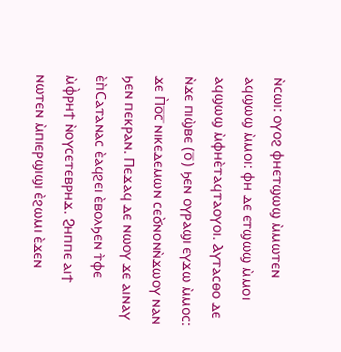ⲛ̀ⲥⲱⲓ: ⲟⲩⲟϩ ⲫⲏⲉⲧϣⲱϣ ⲙ̀ⲙⲱⲧⲉⲛ ⲁϥϣⲱϣ ⲙ̀ⲙⲟⲓ: ⲫⲏ ⲇⲉ ⲉⲧϣⲱϣ ⲙ̀ⲙⲟⲓ ⲁϥϣⲱϣ ⲙ̀ⲫⲏⲉ̀ⲧⲁϥⲧⲁⲟⲩⲟⲓ. Ⲁⲩⲧⲁⲥⲑⲟ ⲇⲉ ⲛ̀ϫⲉ ⲡⲓϣ̀ⲃⲉ (ⲟ̅) ϧⲉⲛ ⲟⲩⲣⲁϣⲓ ⲉⲩϫⲱ ⲙ̀ⲙⲟⲥ: ϫⲉ Ⲡ̀ⲟ̅ⲥ̅ ⲛⲓⲕⲉⲇⲉⲙⲱⲛ ⲥⲉϭ̀ⲛⲟⲛⲛ̀ϫⲱⲟⲩ ⲛⲁⲛ ϧⲉⲛ ⲡⲉⲕⲣⲁⲛ. Ⲡⲉϫⲁϥ ⲇⲉ ⲛⲱⲟⲩ ϫⲉ ⲁⲓⲛⲁⲩ ⲉ̀ⲡ̀Ⲥⲁⲧⲁⲛⲁⲥ ⲉ̀ⲁϥϩⲉⲓ ⲉ̀ⲃⲟⲗϧⲉⲛ ⲧ̀ⲫⲉ ⲙ̀ⲫ̀ⲣⲏϯ ⲛ̀ⲟⲩⲥⲉⲧⲉⲃⲣⲏϫ. Ϩⲏⲡⲡⲉ ⲁⲓϯ ⲛⲱⲧⲉⲛ ⲙ̀ⲡⲓⲉⲣϣⲓϣⲓ ⲉ̀ϩⲱⲙⲓ ⲉ̀ϫⲉⲛ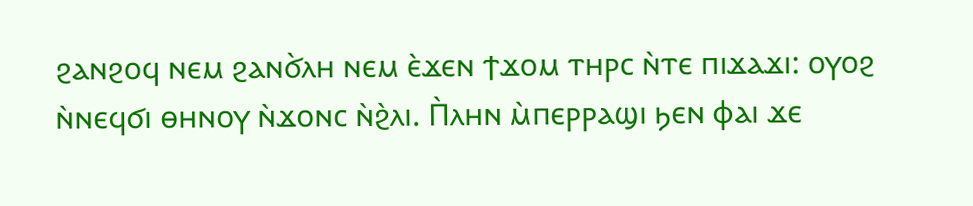ϩⲁⲛϩⲟϥ ⲛⲉⲙ ϩⲁⲛϭ̀ⲗⲏ ⲛⲉⲙ ⲉ̀ϫⲉⲛ ϯϫⲟⲙ ⲧⲏⲣⲥ ⲛ̀ⲧⲉ ⲡⲓϫⲁϫⲓ: ⲟⲩⲟϩ ⲛ̀ⲛⲉϥϭⲓ ⲑⲏⲛⲟⲩ ⲛ̀ϫⲟⲛⲥ ⲛ̀ϩ̀ⲗⲓ. Ⲡ̀ⲗⲏⲛ ⲙ̀ⲡⲉⲣⲣⲁϣⲓ ϧⲉⲛ ⲫⲁⲓ ϫⲉ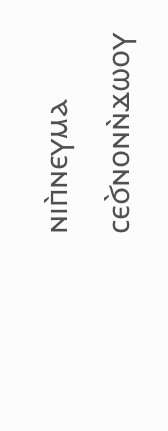ⲛⲓⲡ̀ⲛⲉⲩⲙⲁ ⲥⲉϭ̀ⲛⲟⲛⲛ̀ϫⲱⲟⲩ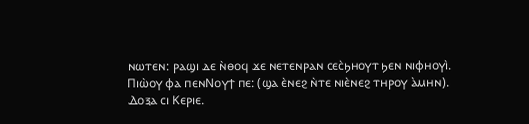ⲛⲱⲧⲉⲛ: ⲣⲁϣⲓ ⲇⲉ ⲛ̀ⲑⲟϥ ϫⲉ ⲛⲉⲧⲉⲛⲣⲁⲛ ⲥⲉⲥ̀ϧⲏⲟⲩⲧ ϧⲉⲛ ⲛⲓⲫⲏⲟⲩⲓ̀.
Ⲡⲓⲱ̀ⲟⲩ ⲫⲁ ⲡⲉⲛⲚⲟⲩϯ ⲡⲉ: (ϣⲁ ⲉ̀ⲛⲉϩ ⲛ̀ⲧⲉ ⲛⲓⲉ̀ⲛⲉϩ ⲧⲏⲣⲟⲩ ⲁ̀ⲙⲏⲛ).
Ⲇⲟⲝⲁ ⲥⲓ Ⲕⲉⲣⲓⲉ.